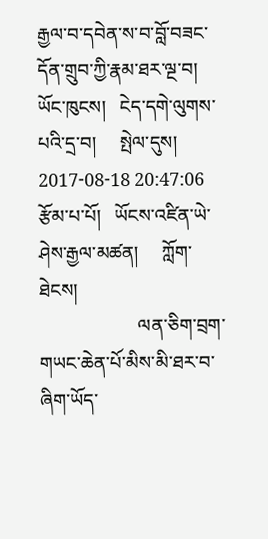རྒྱལ་བ་དབེན་ས་བ་བློ་བཟང་དོན་གྲུབ་ཀྱི་རྣམ་ཐར་ལྔ་བ།
ཡོང་ཁུངས།   ངེད་དགེ་ལུགས་པའི་དྲ་བ།     སྤེལ་དུས།  2017-08-18 20:47:06     རྩོམ་པ་པོ།   ཡོངས་འཛིན་ཡེ་ཤེས་རྒྱལ་མཚན།     ཀློག་ཐེངས།
                     ལན་ཅིག་བྲག་གཡང་ཆེན་པོ་མིས་མི་ཐར་བ་ཞིག་ཡོད་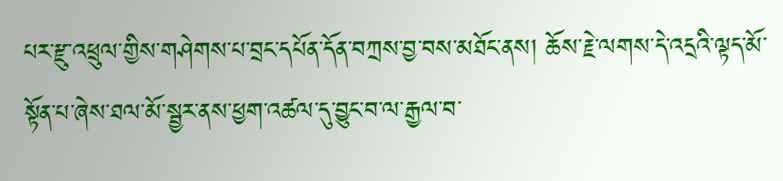པར་རྫུ་འཕྲུལ་གྱིས་གཤེགས་པ་བྲང་དཔོན་དོན་བཀྲས་བྱ་བས་མཐོང་ནས། ཆོས་རྗེ་ལགས་དེ་འདྲའི་ལྟད་མོ་སྟོན་པ་ཞེས་ཐལ་མོ་སྦྱར་ནས་ཕྱག་འཚལ་དུ་བྱུང་བ་ལ་རྒྱལ་བ་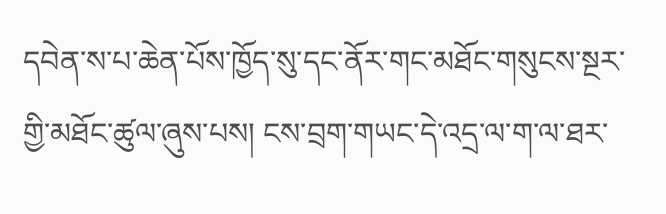དབེན་ས་པ་ཆེན་པོས་ཁྱོད་སུ་དང་ནོར་གང་མཐོང་གསུངས་སྔར་གྱི་མཐོང་ཚུལ་ཞུས་པས། ངས་བྲག་གཡང་དེ་འདྲ་ལ་ག་ལ་ཐར་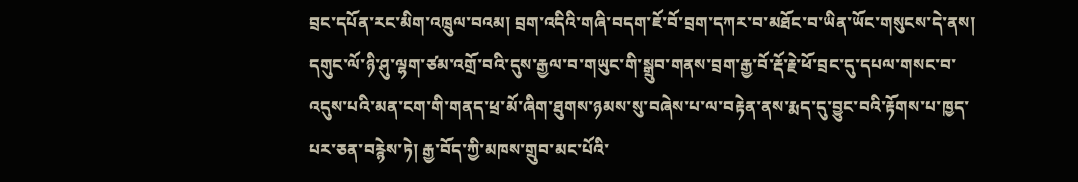བྲང་དཔོན་རང་མིག་འཁྲུལ་བའམ། བྲག་འདིའི་གཞི་བདག་ཇོ་བོ་བྲག་དཀར་བ་མཐོང་བ་ཡིན་ཡོང་གསུངས་དེ་ནས། དགུང་ལོ་ཉི་ཤུ་ལྷག་ཙམ་འགྲོ་བའི་དུས་རྒྱལ་བ་གཡུང་གི་སྒྲུབ་གནས་བྲག་རྒྱ་བོ་རྡོ་རྗེ་ཕོ་བྲང་དུ་དཔལ་གསང་བ་འདུས་པའི་མན་ངག་གི་གནད་ཕྲ་མོ་ཞིག་ཐུགས་ཉམས་སུ་བཞེས་པ་ལ་བརྟེན་ནས་རྨད་དུ་བྱུང་བའི་རྟོགས་པ་ཁྱད་པར་ཅན་བརྙེས་ཏེ། རྒྱ་བོད་ཀྱི་མཁས་གྲུབ་མང་པོའི་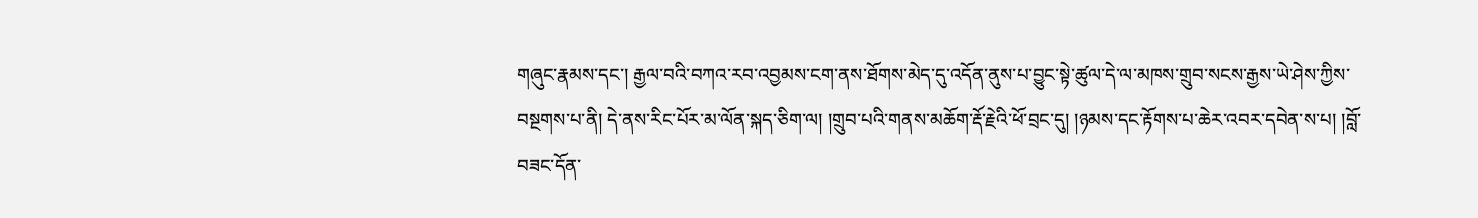གཞུང་རྣམས་དང་། རྒྱལ་བའི་བཀའ་རབ་འབྱམས་ངག་ནས་ཐོགས་མེད་དུ་འདོན་ནུས་པ་བྱུང་སྟེ་ཚུལ་དེ་ལ་མཁས་གྲུབ་སངས་རྒྱས་ཡེ་ཤེས་ཀྱིས་བསྔགས་པ་ནི། དེ་ནས་རིང་པོར་མ་ལོན་སྐད་ཅིག་ལ། །གྲུབ་པའི་གནས་མཆོག་རྡོ་རྗེའི་ཕོ་བྲང་དུ། །ཉམས་དང་རྟོགས་པ་ཆེར་འབར་དབེན་ས་པ། །བློ་བཟང་དོན་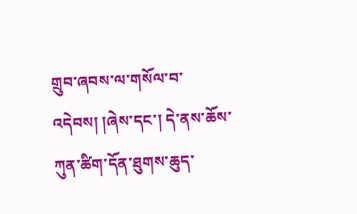གྲུབ་ཞབས་ལ་གསོལ་བ་འདེབས། །ཞེས་དང་། དེ་ནས་ཆོས་ཀུན་ཚིག་དོན་ཐུགས་ཆུད་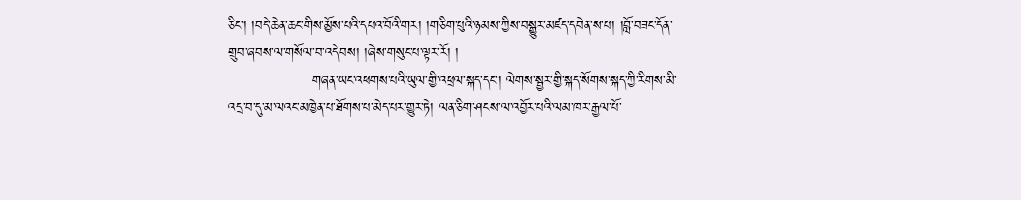ཅིང་། །བདེ་ཆེན་ཆང་གིས་མྱོས་པའི་དཔའ་བོའི་གར། །གཅིག་པུའི་ཉམས་ཀྱིས་བསྒྱུར་མཛད་དབེན་ས་པ། །བློ་བཟང་དོན་གྲུབ་ཞབས་ལ་གསོལ་བ་འདེབས། །ཞེས་གསུང་པ་ལྟར་རོ། །
                  གཞན་ཡང་འཕགས་པའི་ཡུལ་གྱི་འཕྲལ་སྐད་དང་། ལེགས་སྦྱར་གྱི་སྐད་སོགས་སྐད་ཀྱི་རིགས་མི་འདྲ་བ་དུ་མ་ལའང་མཁྱེན་པ་ཐོགས་པ་མེད་པར་གྱུར་ཏེ། ལན་ཅིག་ཤངས་ལ་འབྱོར་པའི་ལམ་ཁར་རྒྱལ་པོ་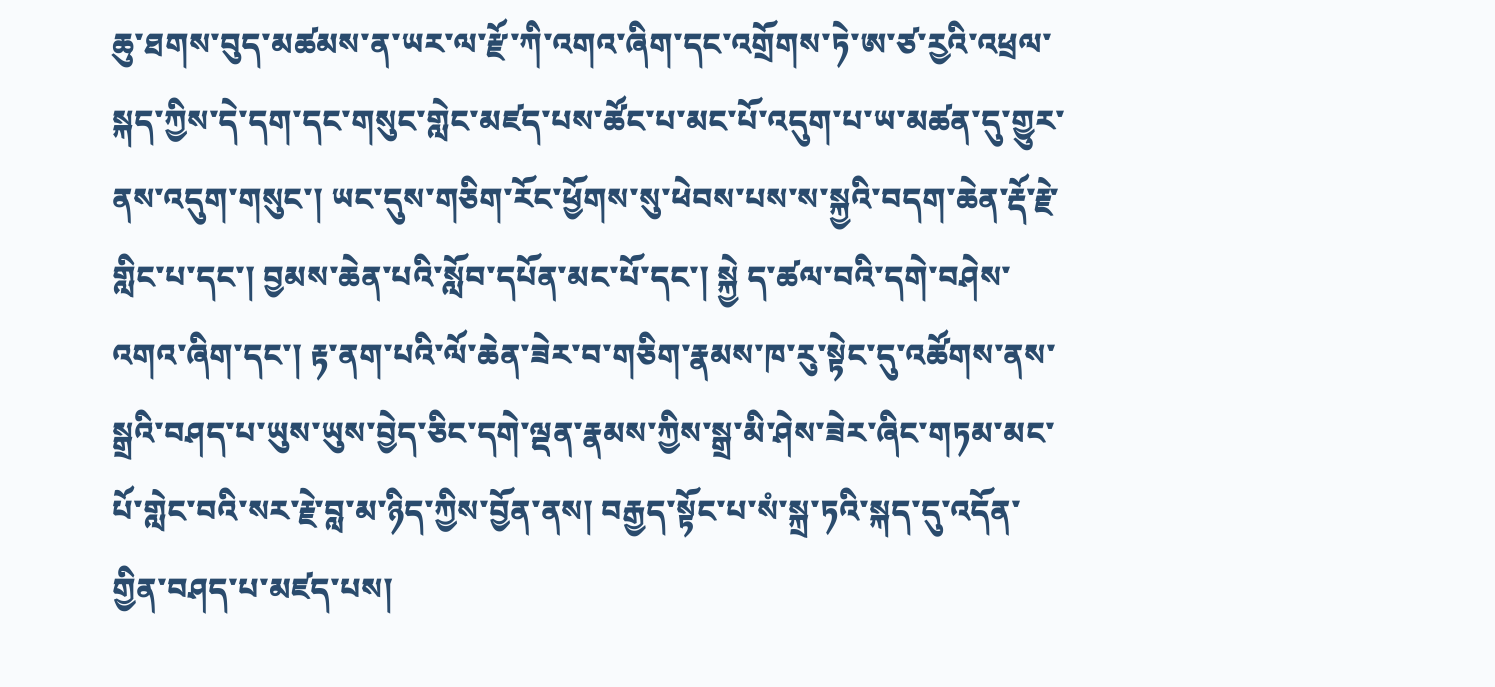ཆུ་ཐགས་བུད་མཚམས་ན་ཡར་ལ་རྫོ་ཀི་འགའ་ཞིག་དང་འགྲོགས་ཏེ་ཨ་ཙ་རྱའི་འཕྲལ་སྐད་ཀྱིས་དེ་དག་དང་གསུང་གླེང་མཛད་པས་ཚོང་པ་མང་པོ་འདུག་པ་ཡ་མཚན་དུ་གྱུར་ནས་འདུག་གསུང་། ཡང་དུས་གཅིག་རོང་ཕྱོགས་སུ་ཕེབས་པས་ས་སྐྱའི་བདག་ཆེན་རྡོ་རྗེ་གླིང་པ་དང་། བྱམས་ཆེན་པའི་སློབ་དཔོན་མང་པོ་དང་། སྐྱེ ད་ཚལ་བའི་དགེ་བཤེས་འགའ་ཞིག་དང་། རྟ་ནག་པའི་ལོ་ཆེན་ཟེར་བ་གཅིག་རྣམས་ཁ་རུ་སྟེང་དུ་འཚོགས་ནས་སྒྲའི་བཤད་པ་ཡུས་ཡུས་བྱེད་ཅིང་དགེ་ལྡན་རྣམས་ཀྱིས་སྒྲ་མི་ཤེས་ཟེར་ཞིང་གཏམ་མང་པོ་གླེང་བའི་སར་རྗེ་བླ་མ་ཉིད་ཀྱིས་བྱོན་ནས། བརྒྱད་སྟོང་པ་སཾ་སྐྲ་ཏའི་སྐད་དུ་འདོན་གྱིན་བཤད་པ་མཛད་པས།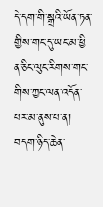དེ་དག་གི་སྒྲའི་ཡོན་ཏན་གྱིས་གང་དུ་ཡང་མ་ཕྱི ན་ཅིང་ལུང་རིགས་གང་གིས་ཀྱང་ལན་འདོན་པར་མ་ནུས་པ་ན། བདག་ཉིད་ཆེན་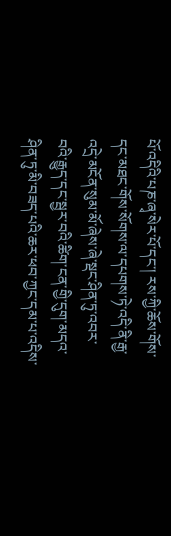པོ་འདིའི་པཎ་ཞྭ་སེར་པོ་དང་། རས་ཀྱི་ཆོས་གོས་དང་མཐང་གོས་སོགས་ལ་དཔགས་ཏེ་འདི་ནི་རྒྱ་འདྲེ་མངོན་སུམ་མོ་ཞེས་ཞེ་སྡང་ཤིན་ཏུ་འབར་བའི་རྒྱུད་དང་སྦྱར་བའི་ཚིག་ངན་གྱི་དུག་མདའ་ཤིན་ཏུ་མི་བཟད་པའི་ཆར་ཕབ་ཀྱང་དམ་པ་འདིས་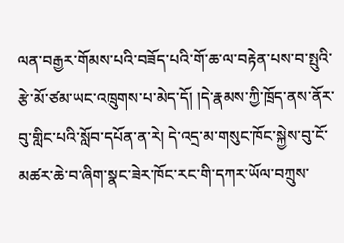ལན་བརྒྱར་གོམས་པའི་བཟོད་པའི་གོ་ཆ་ལ་བརྟེན་པས་བ་སྤུའི་རྩེ་མོ་ཙམ་ཡང་འཁྲུགས་པ་མེད་དོ། །དེ་རྣམས་ཀྱི་ཁྲོད་ནས་ནོར་བུ་གླིང་པའི་སློབ་དཔོན་ན་རེ། དེ་འདྲ་མ་གསུང་ཁོང་སྐྱེས་བུ་ངོ་མཚར་ཆེ་བ་ཞིག་སྣང་ཟེར་ཁོང་རང་གི་དཀར་ཡོལ་བཀྲུས་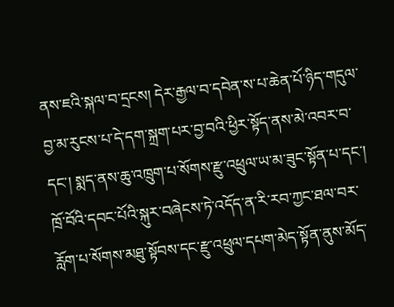ནས་ཇའི་སྐལ་བ་དྲངས། དེར་རྒྱལ་བ་དབེན་ས་པ་ཆེན་པོ་ཉིད་གདུལ་བྱ་མ་རུངས་པ་དེ་དག་སྐྲག་པར་བྱ་བའི་ཕྱིར་སྟོད་ནས་མེ་འབར་བ་དང་། སྨད་ནས་ཆུ་འཁྲུག་པ་སོགས་རྫུ་འཕྲུལ་ཡ་མ་ཟུང་སྟོན་པ་དང་། ཁྲོ་བོའི་དབང་པོའི་སྐུར་བཞེངས་ཏེ་འདོད་ན་རི་རབ་ཀྱང་ཐལ་བར་རློག་པ་སོགས་མཐུ་སྟོབས་དང་རྫུ་འཕྲུལ་དཔག་མེད་སྟོན་ནུས་མོད་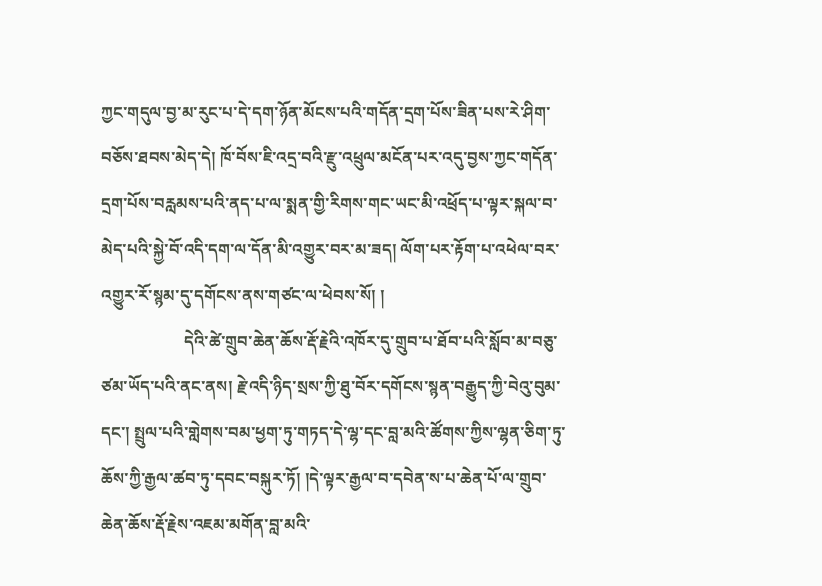ཀྱང་གདུལ་བྱ་མ་རུང་པ་དེ་དག་ཉོན་མོངས་པའི་གདོན་དྲག་པོས་ཟིན་པས་རེ་ཤིག་བཅོས་ཐབས་མེད་དེ། ཁོ་བོས་ཇི་འདྲ་བའི་རྫུ་འཕྲུལ་མངོན་པར་འདུ་བྱས་ཀྱང་གདོན་དྲག་པོས་བརླམས་པའི་ནད་པ་ལ་སྨན་གྱི་རིགས་གང་ཡང་མི་འཕྲོད་པ་ལྟར་སྐལ་བ་མེད་པའི་སྐྱེ་བོ་འདི་དག་ལ་དོན་མི་འགྱུར་བར་མ་ཟད། ལོག་པར་རྟོག་པ་འཕེལ་བར་འགྱུར་རོ་སྙམ་དུ་དགོངས་ནས་གཙང་ལ་ཕེབས་སོ། །
                    དེའི་ཚེ་གྲུབ་ཆེན་ཆོས་རྡོ་རྗེའི་འཁོར་དུ་གྲུབ་པ་ཐོབ་པའི་སློབ་མ་བཅུ་ཙམ་ཡོད་པའི་ནང་ནས། རྗེ་འདི་ཉིད་སྲས་ཀྱི་ཐུ་བོར་དགོངས་སྙན་བརྒྱུད་ཀྱི་བེའུ་བུམ་དང་། སྤྲུལ་པའི་གླེགས་བམ་ཕྱག་ཏུ་གཏད་དེ་ལྷ་དང་བླ་མའི་ཚོགས་ཀྱིས་ལྷན་ཅིག་ཏུ་ཆོས་ཀྱི་རྒྱལ་ཚབ་ཏུ་དབང་བསྐུར་ཏོ། །དེ་ལྟར་རྒྱལ་བ་དབེན་ས་པ་ཆེན་པོ་ལ་གྲུབ་ཆེན་ཆོས་རྡོ་རྗེས་འཇམ་མགོན་བླ་མའི་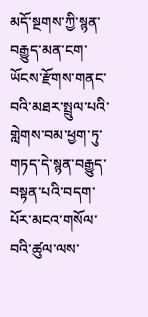མདོ་སྔགས་ཀྱི་སྙན་བརྒྱུད་མན་ངག་ཡོངས་རྫོགས་གནང་བའི་མཐར་སྤྲུལ་པའི་གླེགས་བམ་ཕྱག་ཏུ་གཏད་དེ་སྙན་བརྒྱུད་བསྟན་པའི་བདག་པོར་མངའ་གསོལ་བའི་ཚུལ་ལས་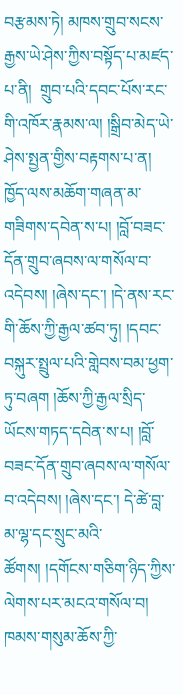བརྩམས་ཏེ། མཁས་གྲུབ་སངས་རྒྱས་ཡེ་ཤེས་ཀྱིས་བསྟོད་པ་མཛད་པ་ནི།  གྲུབ་པའི་དབང་པོས་རང་གི་འཁོར་རྣམས་ལ། །སྒྲིབ་མེད་ཡེ་ཤེས་སྤྱན་གྱིས་བརྟགས་པ་ན། ཁྱོད་ལས་མཆོག་གཞན་མ་གཟིགས་དབེན་ས་པ། །བློ་བཟང་དོན་གྲུབ་ཞབས་ལ་གསོལ་བ་འདེབས། །ཞེས་དང་། །དེ་ནས་རང་གི་ཆོས་ཀྱི་རྒྱལ་ཚབ་ཏུ། །དབང་བསྐུར་སྤྲུལ་པའི་གླེབས་བམ་ཕྱག་ཏུ་བཞག །ཆོས་ཀྱི་རྒྱལ་སྲིད་ཡོངས་གཏད་དབེན་ས་པ། །བློ་བཟང་དོན་གྲུབ་ཞབས་ལ་གསོལ་བ་འདེབས། །ཞེས་དང་། དེ་ཚེ་བླ་མ་ལྷ་དང་སྲུང་མའི་ཚོགས། །དགོངས་གཅིག་ཉིད་ཀྱིས་ལེགས་པར་མངའ་གསོལ་བ། ཁམས་གསུམ་ཆོས་ཀྱི་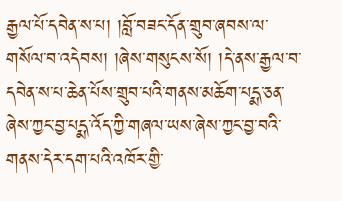རྒྱལ་པོ་དབེན་ས་པ། །བློ་བཟང་དོན་གྲུབ་ཞབས་ལ་གསོལ་བ་འདེབས། །ཞེས་གསུངས་སོ། །དེ་ནས་རྒྱལ་བ་དབེན་ས་པ་ཆེན་པོས་གྲུབ་པའི་གནས་མཆོག་པདྨ་ཅན་ཞེས་ཀྱང་བྱ་པདྨ་འོད་ཀྱི་གཞལ་ཡས་ཞེས་ཀྱང་བྱ་བའི་གནས་དེར་དག་པའི་འཁོར་གྱི་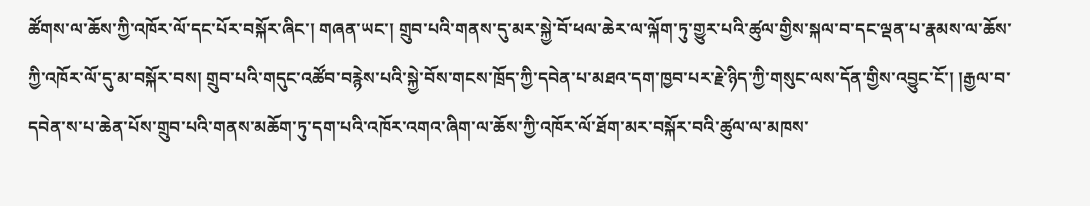ཚོགས་ལ་ཆོས་ཀྱི་འཁོར་ལོ་དང་པོར་བསྐོར་ཞིང་། གཞན་ཡང་། གྲུབ་པའི་གནས་དུ་མར་སྐྱེ་བོ་ཕལ་ཆེར་ལ་ལྐོག་ཏུ་གྱུར་པའི་ཚུལ་གྱིས་སྐལ་བ་དང་ལྡན་པ་རྣམས་ལ་ཆོས་ཀྱི་འཁོར་ལོ་དུ་མ་བསྐོར་བས། གྲུབ་པའི་གདུང་འཚོབ་བརྙེས་པའི་སྐྱེ་བོས་གངས་ཁྲོད་ཀྱི་དབེན་པ་མཐའ་དག་ཁྱབ་པར་རྗེ་ཉིད་ཀྱི་གསུང་ལས་དོན་གྱིས་འབྱུང་ངོ་། །རྒྱལ་བ་དབེན་ས་པ་ཆེན་པོས་གྲུབ་པའི་གནས་མཆོག་ཏུ་དག་པའི་འཁོར་འགའ་ཞིག་ལ་ཆོས་ཀྱི་འཁོར་ལོ་ཐོག་མར་བསྐོར་བའི་ཚུལ་ལ་མཁས་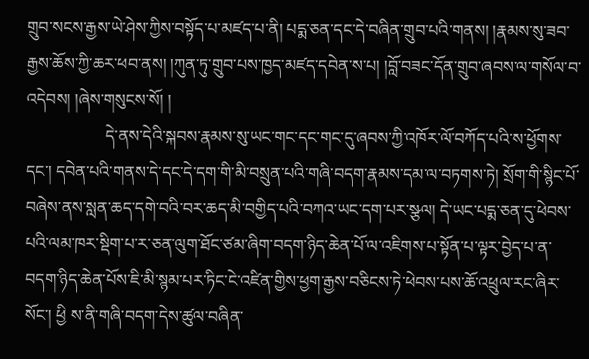གྲུབ་སངས་རྒྱས་ཡེ་ཤེས་ཀྱིས་བསྟོད་པ་མཛད་པ་ནི། པདྨ་ཅན་དང་དེ་བཞིན་གྲུབ་པའི་གནས། །རྣམས་སུ་ཟབ་རྒྱས་ཆོས་ཀྱི་ཆར་ཕབ་ནས། །ཀུན་ཏུ་གྲུབ་པས་ཁྱད་མཛད་དབེན་ས་པ། །བློ་བཟང་དོན་གྲུབ་ཞབས་ལ་གསོལ་བ་འདེབས། །ཞེས་གསུངས་སོ། །
                   དེ་ནས་དེའི་སྐབས་རྣམས་སུ་ཡང་གང་དང་གང་དུ་ཞབས་ཀྱི་འཁོར་ལོ་བཀོད་པའི་ས་ཕྱོགས་དང་། དབེན་པའི་གནས་དེ་དང་དེ་དག་གི་མི་བསྲུན་པའི་གཞི་བདག་རྣམས་དམ་ལ་བཏགས་ཏེ། སྲོག་གི་སྙིང་པོ་བཞེས་ནས་སླན་ཆད་དགེ་བའི་བར་ཆད་མི་བགྱིད་པའི་བཀའ་ཡང་དག་པར་སྩལ། དེ་ཡང་པདྨ་ཅན་དུ་ཕེབས་པའི་ལམ་ཁར་སྡིག་པ་ར་ཅན་ལུག་ཐོང་ཙམ་ཞིག་བདག་ཉིད་ཆེན་པོ་ལ་འཇིགས་པ་སྟོན་པ་ལྟར་བྱེད་པ་ན་བདག་ཉིད་ཆེན་པོས་ཇི་མི་སྙམ་པར་ཏིང་ངེ་འཛིན་གྱིས་ཕྱག་རྒྱས་བཅིངས་ཏེ་ཕེབས་པས་ཆོ་འཕྲུལ་རང་ཞིར་སོང་། ཕྱི ས་ནི་གཞི་བདག་དེས་ཚུལ་བཞིན་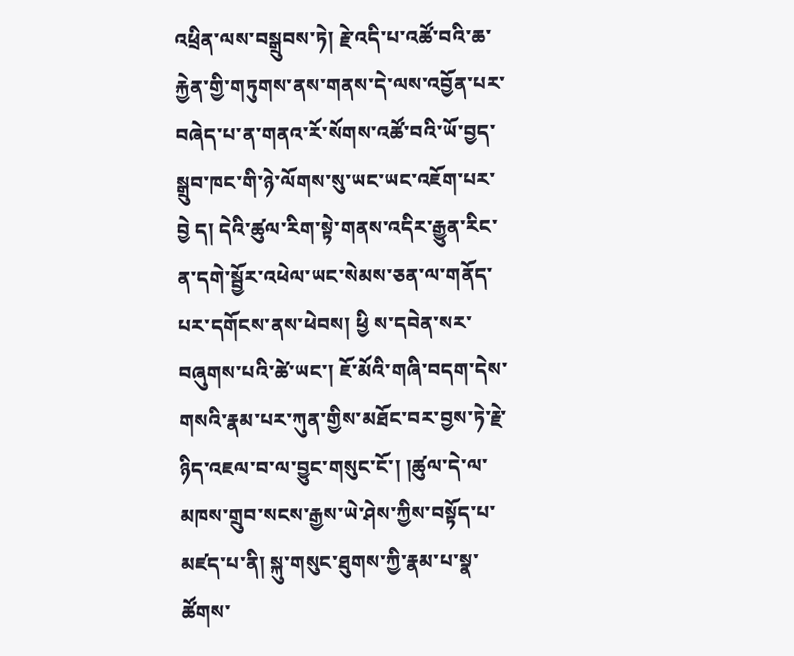འཕྲིན་ལས་བསྒྲུབས་ཏེ། རྗེ་འདི་པ་འཚོ་བའི་ཆ་རྐྱེན་གྱི་གཏུགས་ནས་གནས་དེ་ལས་འབྱོན་པར་བཞེད་པ་ན་གནའ་རོ་སོགས་འཚོ་བའི་ཡོ་བྱད་སྒྲུབ་ཁང་གི་ཉེ་ལོགས་སུ་ཡང་ཡང་འཇོག་པར་བྱེ ད། དེའི་ཚུལ་རིག་སྟེ་གནས་འདིར་རྒྱུན་རིང་ན་དགེ་སྦྱོར་འཕེལ་ཡང་སེམས་ཅན་ལ་གནོད་པར་དགོངས་ནས་ཕེབས། ཕྱི ས་དབེན་སར་བཞུགས་པའི་ཚེ་ཡང་། ཇོ་མོའི་གཞི་བདག་དེས་གསའི་རྣམ་པར་ཀུན་གྱིས་མཐོང་བར་བྱས་ཏེ་རྗེ་ཉིད་འཇལ་བ་ལ་བྱུང་གསུང་ངོ་། །ཚུལ་དེ་ལ་མཁས་གྲུབ་སངས་རྒྱས་ཡེ་ཤེས་ཀྱིས་བསྟོད་པ་མཛད་པ་ནི། སྐུ་གསུང་ཐུགས་ཀྱི་རྣམ་པ་སྣ་ཚོགས་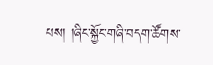པས། །ཞིང་སྐྱོང་གཞི་བདག་ཚོགས་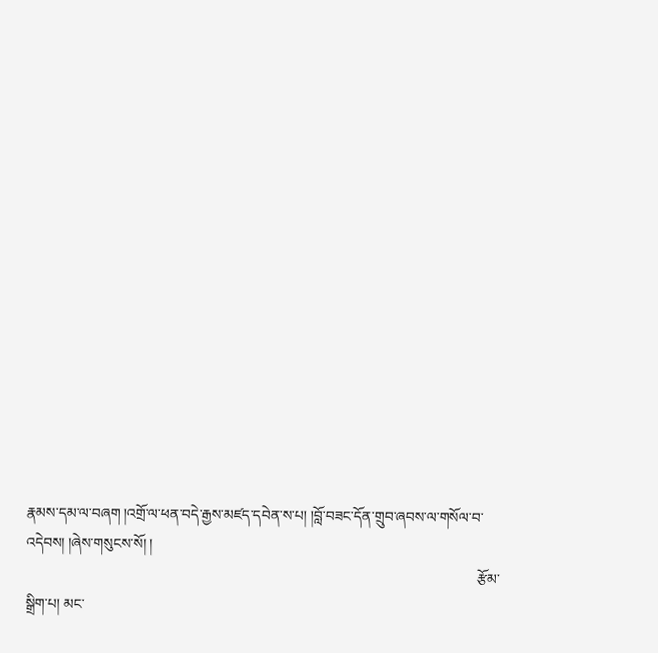རྣམས་དམ་ལ་བཞག །འགྲོ་ལ་ཕན་བདེ་རྒྱས་མཛད་དབེན་ས་པ། །བློ་བཟང་དོན་གྲུབ་ཞབས་ལ་གསོལ་བ་འདེབས། །ཞེས་གསུངས་སོ། །
                                                                                                                            རྩོམ་སྒྲིག་པ། མང་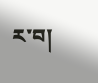ར་བ།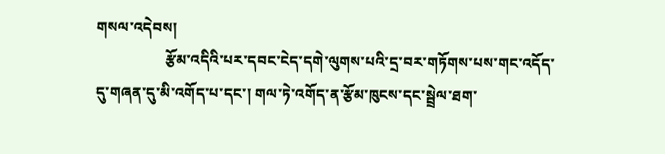གསལ་འདེབས།
                   རྩོམ་འདིའི་པར་དབང་ངེད་དགེ་ལུགས་པའི་དྲ་བར་གཏོགས་པས་གང་འདོད་དུ་གཞན་དུ་མི་འགོད་པ་དང་། གལ་ཏེ་འགོད་ན་རྩོམ་ཁུངས་དང་སྦྲེལ་ཐག་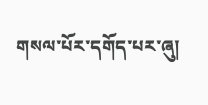གསལ་པོར་དགོད་པར་ཞུ།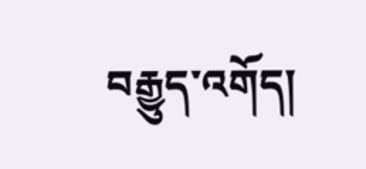བརྒྱུད་འགོད།